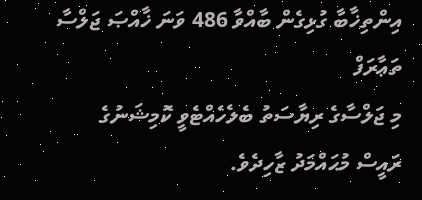އިންތިޚާބާ ގުޅިގެން ބާއްވާ 486 ވަނަ ޚާއްޞަ ޖަލްސާ
ތަޢާރަފް
މި ޖަލްސާގެ ރިޔާސަތު ބެލެހެއްޓެވީ ކޮމިޝަނުގެ ރައީސް މުޙައްމަދު ޒާހިދެވެ.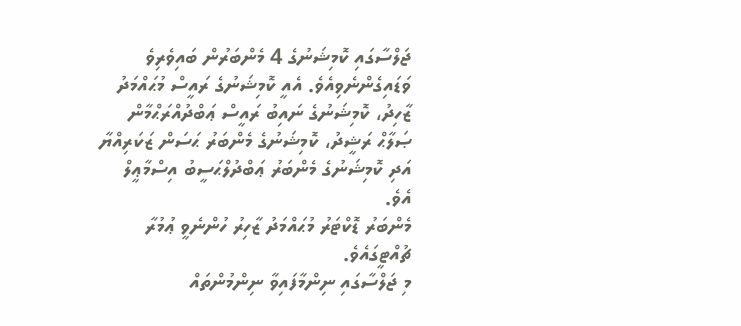ޖަލްސާގައި ކޮމިޝަނުގެ 4 މެންބަރުން ބައިވެރިވެ ވަޑައިގެންނެވިއެވެ. އެއީ ކޮމިޝަނުގެ ރައީސް މުޙައްމަދު ޒާހިދު، ކޮމިޝަނުގެ ނައިބު ރައީސް ޢަބްދުއްރަޙްމާން ޞަލާޙް ރަޝީދު، ކޮމިޝަނުގެ މެންބަރު ޙަސަން ޒަކަރިއްޔާ އަދި ކޮމިޝަނުގެ މެންބަރު ޢަބްދުލްޙަސީބު އިސްމާޢީލް އެވެ.
މެންބަރު ޑޮކްޓަރު މުޙައްމަދު ޒާހިރު ހުންނެވީ ޢުމުރާ ޗުއްޓީގައެވެ.
މި ޖަލްސާގައި ނިންމާފައިވާ ނިންމުންތައް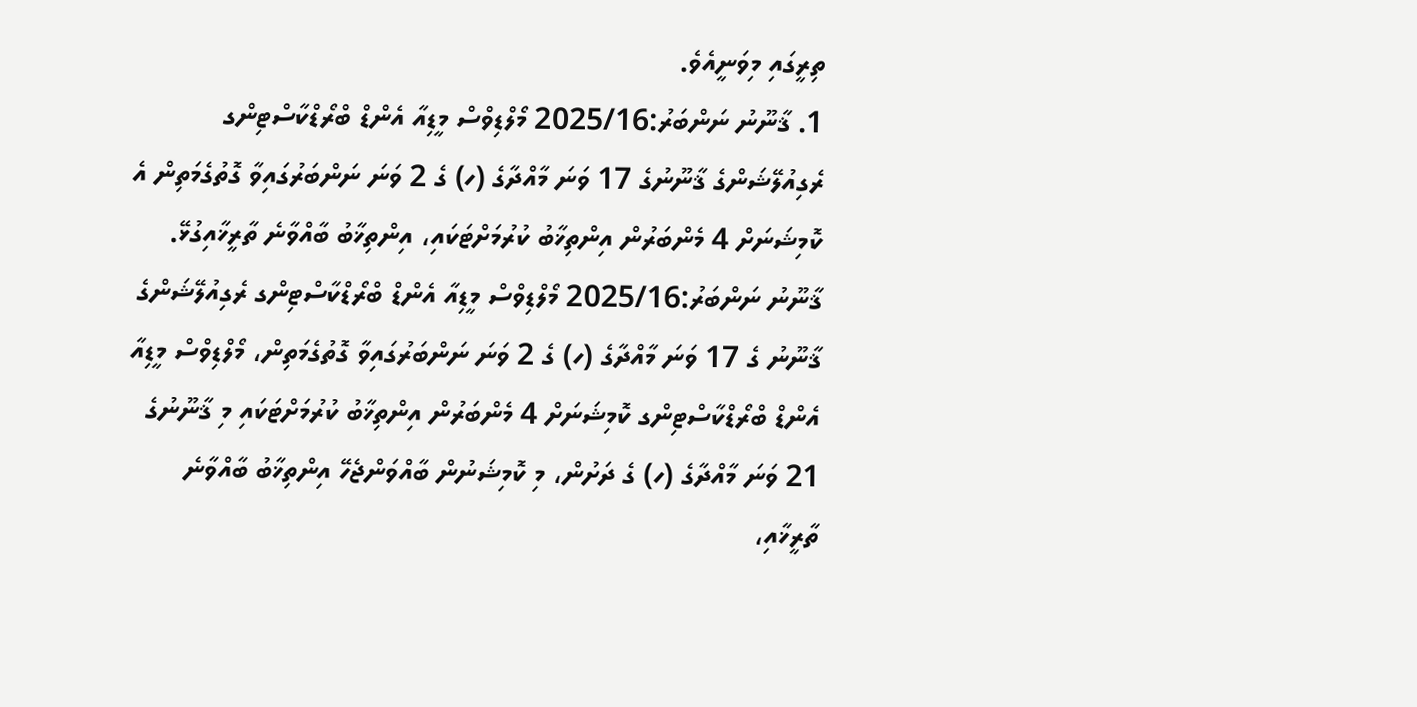ތިރީގައި މިވަނީއެވެ.
1. ޤާނޫނު ނަންބަރު:2025/16 މޯލްޑިވްސް މީޑިއާ އެންޑް ބްރޯޑްކާސްޓިންގ ރެގިއުލޭޝަންގެ ޤާނޫނުގެ 17 ވަނަ މާއްދާގެ (ހ) ގެ 2 ވަނަ ނަންބަރުގައިވާ ގޮތުގެމަތިން އެ ކޮމިޝަނަށް 4 މެންބަރުން އިންތިޚާބު ކުރުމަށްޓަކައި، އިންތިޚާބު ބާއްވާނެ ތާރީޚާއިގުޅޭ.
ޤާނޫނު ނަންބަރު:2025/16 މޯލްޑިވްސް މީޑިއާ އެންޑް ބްރޯޑްކާސްޓިންގ ރެގިއުލޭޝަންގެ ޤާނޫނު ގެ 17 ވަނަ މާއްދާގެ (ހ) ގެ 2 ވަނަ ނަންބަރުގައިވާ ގޮތުގެމަތިން، މޯލްޑިވްސް މީޑިއާ އެންޑް ބްރޯޑްކާސްޓިންގ ކޮމިޝަނަށް 4 މެންބަރުން އިންތިޚާބު ކުރުމަށްޓަކައި މި ޤާނޫނުގެ 21 ވަނަ މާއްދާގެ (ހ) ގެ ދަށުން، މި ކޮމިޝަނުން ބާއްވަންޖެހޭ އިންތިޚާބު ބާއްވާނެ ތާރީޚާއި،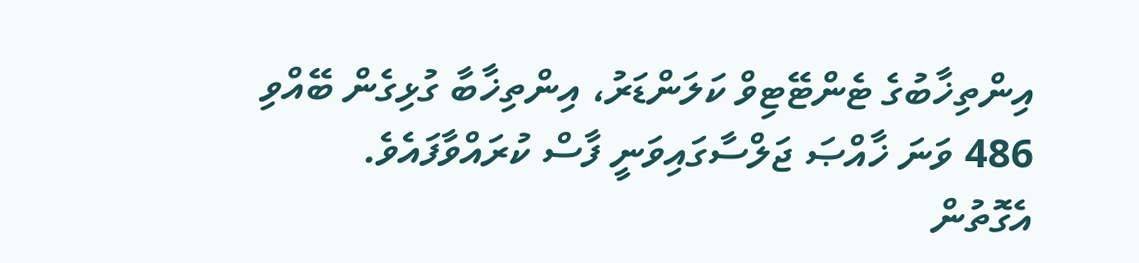އިންތިޚާބުގެ ޓެންޓޭޓިވް ކަލަންޑަރު، އިންތިޚާބާ ގުޅިގެން ބޭއްވި 486 ވަނަ ޚާއްޞަ ޖަލްސާގައިވަނީ ފާސް ކުރައްވާފައެވެ.
އެގޮތުން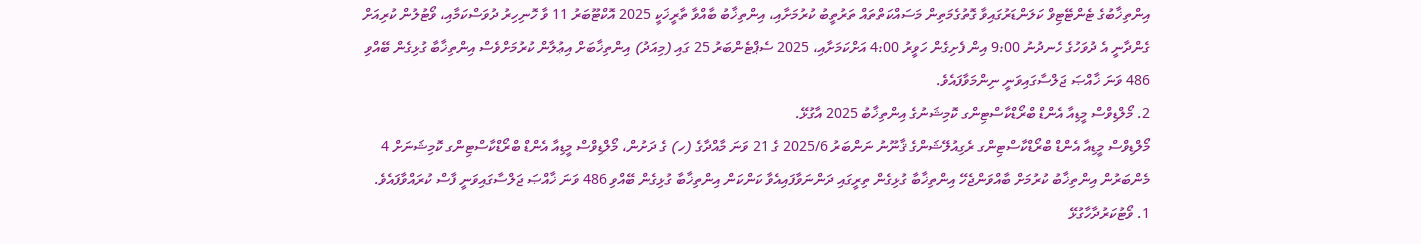އިންތިޚާބުގެ ޓެންޓޭޓިވް ކަލަންޑަރުގައިވާ ގޮތުގެމަތިން މަސައްކަތްތައް ތަރުތީބު ކުރުމަށާއި، އިންތިޚާބު ބާއްވާ ތާރީޚަކީ 2025 އޮކްޓޫބަރު 11 ވާ ހޮނިހިރު ދުވަސްކަމާއި، ވޯޓުލުން ކުރިއަށް ގެންދާނީ އެ ދުވަހުގެ ހެނދުނު 9:00 އިން ފެށިގެން ހަވީރު 4:00 އަށްކަމަށާއި، 2025 ސެޕްޓެންބަރު 25 ގައި (މިއަދު) އިންތިޚާބަށް އިޢުލާން ކުރުމަށްވެސް އިންތިޚާބާ ގުޅިގެން ބޭއްވި 486 ވަނަ ޚާއްޞަ ޖަލްސާގައިވަނީ ނިންމަވާފައެވެ.
2. މޯލްޑިވްސް މީޑިއާ އެންޑް ބްރޯޑްކާސްޓިންގ ކޮމިޝަނުގެ އިންތިޚާބު 2025 އާގުޅޭ.
މޯލްޑިވްސް މީޑިއާ އެންޑް ބްރޯޑްކާސްޓިންގ ރެގިއުލޭޝަންގެ ޤާނޫނު ނަންބަރު 2025/6 ގެ 21 ވަނަ މާއްދާގެ (ހ) ގެ ދަށުން، މޯލްޑިވްސް މީޑިއާ އެންޑް ބްރޯޑްކާސްޓިންގ ކޮމިޝަނަށް 4 މެންބަރުން އިންތިޚާބު ކުރުމަށް ބާއްވަންޖެހޭ އިންތިޚާބާ ގުޅިގެން ތިރީގައި ދަންނަވާފައިއެވާ ކަންކަން އިންތިޚާބާ ގުޅިގެން ބޭއްވި 486 ވަނަ ޚާއްޞަ ޖަލްސާގައިވަނީ ފާސް ކުރައްވާފައެވެ.
1. ވޯޓުކަރުދާހާގުޅޭ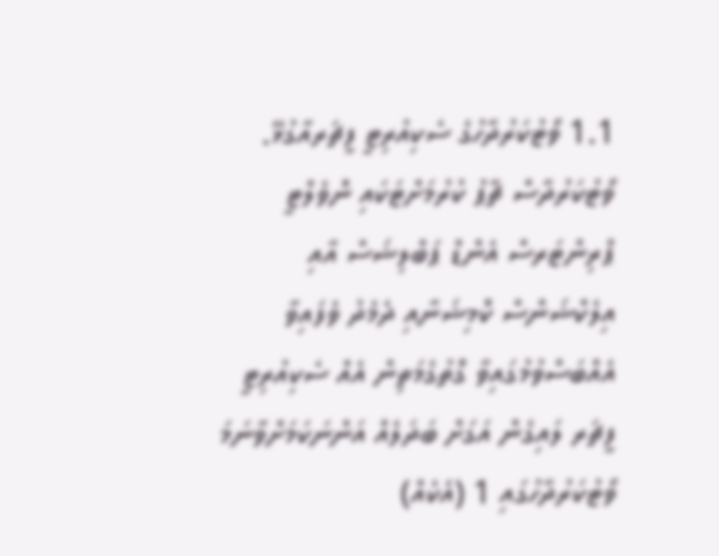1.1 ވޯޓުކަރުދާހުގެ ސެކިއުރިޓީ ފީޗަރއާގުޅޭ.
ވޯޓުކަރުދާސް ޗާޕު ކުރުމަށްޓަކައި ނޮވެލްޓީ ޕްރިންޓަރސް އެންޑް ޕަބްލިޝަސް އާއި އިލެކްޝަންސް ކޮމިޝަނާއި ދެމެދު ވެފައިވާ އެއްބަސްވުމުގައިވާ ގޮތުގެމަތިން އެއް ސެކިއުރިޓީ ފީޗަރ ލައިގެން އަގަށް ބަދަލެއް އަންނަކަމަށްވާނަމަ ވޯޓުކަރުދާހުގައި 1 (އެކެއް)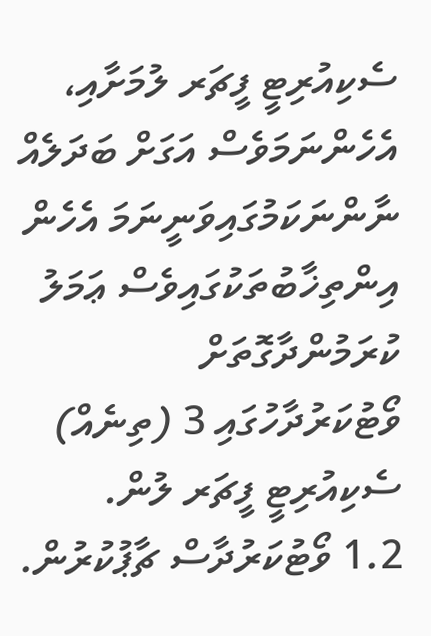ސެކިއުރިޓީ ފީޗަރ ލުމަށާއި، އެހެންނަމަވެސް އަގަށް ބަދަލެއް ނާންނަކަމުގައިވަނީނަމަ އެހެން އިންތިޚާބުތަކުގައިވެސް ޢަމަލު ކުރަމުންދާގޮތަށް ވޯޓުކަރުދާހުގައި 3 (ތިނެއް) ސެކިއުރިޓީ ފީޗަރ ލުން.
1.2 ވޯޓުކަރުދާސް ޗާޕުކުރުން.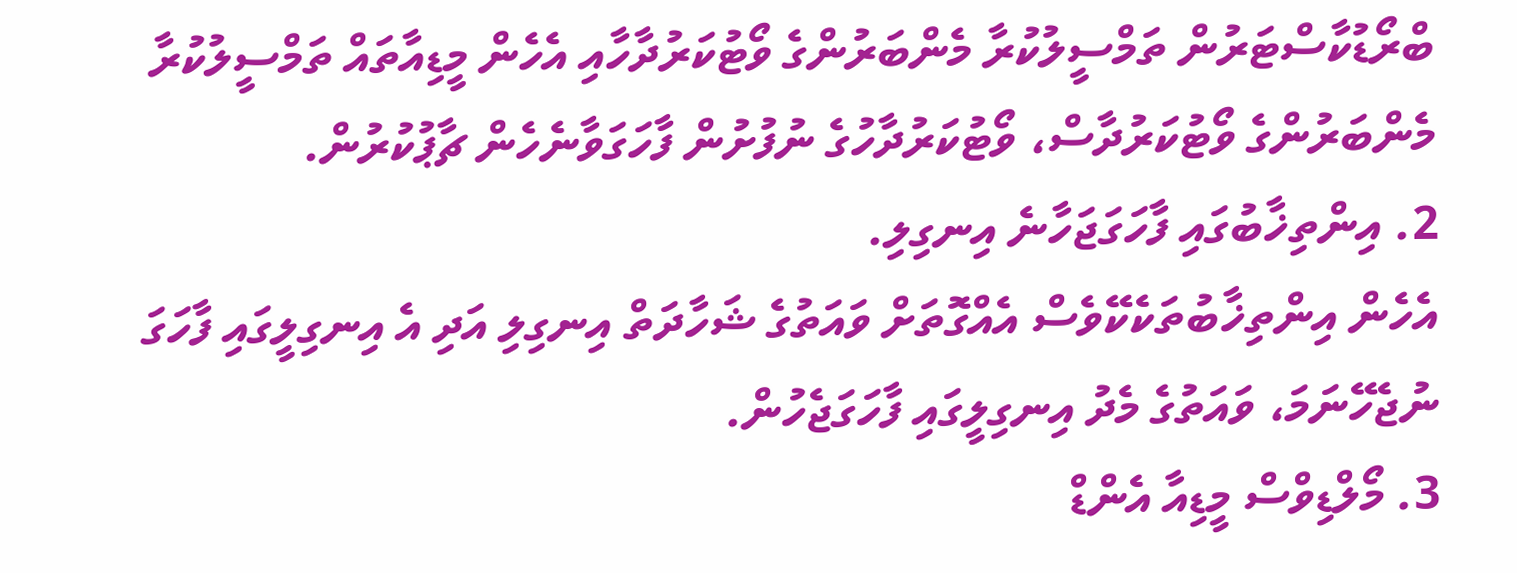ބްރޯޑުކާސްޓަރުން ތަމްސީލުކުރާ މެންބަރުންގެ ވޯޓުކަރުދާހާއި އެހެން މީޑިއާތައް ތަމްސީލުކުރާ މެންބަރުންގެ ވޯޓުކަރުދާސް، ވޯޓުކަރުދާހުގެ ނުފުށުން ފާހަގަވާނެހެން ޗާޕުކުރުން.
2. އިންތިޚާބުގައި ފާހަގަޖަހާނެ އިނގިލި.
އެހެން އިންތިޚާބުތަކެކޭވެސް އެއްގޮތަށް ވައަތުގެ ޝަހާދަތް އިނގިލި އަދި އެ އިނގިލީގައި ފާހަގަ ނުޖެހޭނަމަ، ވައަތުގެ މެދު އިނގިލީގައި ފާހަގަޖެހުން.
3. މޯލްޑިވްސް މީޑިއާ އެންޑް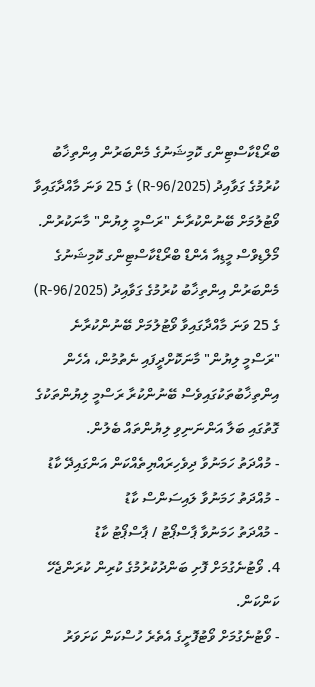ބްރޯޑްކާސްޓިންގ ކޮމިޝަނުގެ މެންބަރުން އިންތިޚާބު ކުރުމުގެ ގަވާއިދު (2025/R-96) ގެ 25 ވަނަ މާއްދާގައިވާ ވޯޓުލުމަށް ބޭނުންކުރާނެ "ރަސްމީ ލިޔުން" މާނަކުރުން.
މޯލްޑިވްސް މީޑިއާ އެންޑް ބްރޯޑްކާސްޓިންގ ކޮމިޝަނުގެ މެންބަރުން އިންތިޚާބު ކުރުމުގެ ގަވާއިދު (2025/R-96) ގެ 25 ވަނަ މާއްދާގައިވާ ވޯޓުލުމަށް ބޭނުންކުރާނެ "ރަސްމީ ލިޔުން" މާނަކޮށްދީފައި ނެތުމުން، އެހެން އިންތިޚާބުތަކުގައިވެސް ބޭނުންކުރާ ރަސްމީ ލިޔުންތަކުގެ ގޮތުގައި ބަލާ އަންނަނިވި ލިޔުންތައް ބެލުން.
- މުއްދަތު ހަމަނުވާ ދިވެހިރައްޔިތެއްކަން އަންގައިދޭ ކާޑު
- މުއްދަތު ހަމަނުވާ ލައިސަންސް ކާޑު
- މުއްދަތު ހަމަނުވާ ޕާސްޕޯޓު / ޕާސްޕޯޓު ކާޑު
4. ވޯޓުނެގުމަށް ފޮށި ބަންދުކުރުމުގެ ކުރިން ކުރަންޖެހޭ ކަންކަން.
- ވޯޓުނެގުމަށް ވޯޓުފޮށީގެ އެތެރެ ހުސްކަން ކަށަވަރު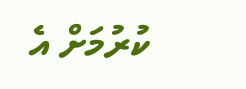ކުރުމަށް އެ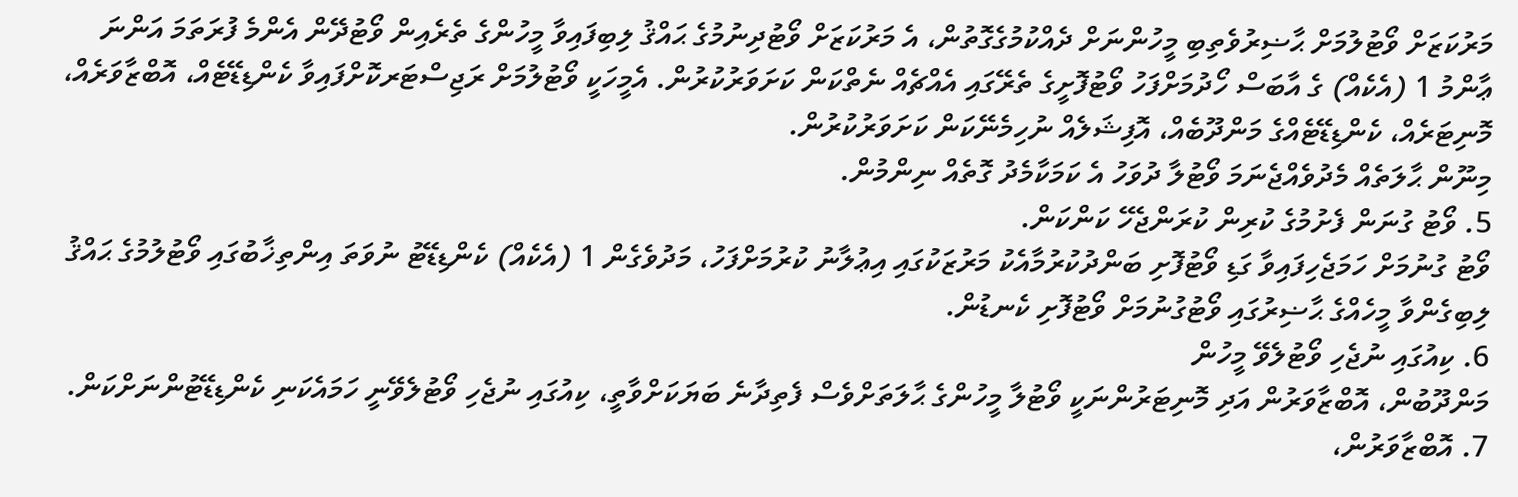މަރުކަޒަށް ވޯޓުލުމަށް ޙާޟިރުވެތިބި މީހުންނަށް ދެއްކުމުގެގޮތުން، އެ މަރުކަޒަށް ވޯޓުދިނުމުގެ ޙައްޤު ލިބިފައިވާ މީހުންގެ ތެރެއިން ވޯޓުދޭން އެންމެ ފުރަތަމަ އަންނަ ޢާންމު 1 (އެކެއް) ގެ އާބަސް ހޯދުމަށްފަހު ވޯޓުފޮށީގެ ތެރޭގައި އެއްޗެއް ނެތްކަން ކަށަވަރުކުރުން. އެމީހަކީ ވޯޓުލުމަށް ރަޖިސްޓަރކޮށްފައިވާ ކެންޑިޑޭޓެއް، އޮބްޒާވަރެއް، މޮނިޓަރެއް، ކެންޑިޑޭޓެއްގެ މަންދޫބެއް، އޮފިޝަލެއް ނުހިމެނޭކަން ކަށަވަރުކުރުން.
މިނޫން ޙާލަތެއް މެދުވެއްޖެނަމަ ވޯޓުލާ ދުވަހު އެ ކަމަކާމެދު ގޮތެއް ނިންމުން.
5. ވޯޓު ގުނަން ފެށުމުގެ ކުރިން ކުރަންޖެހޭ ކަންކަން.
ވޯޓު ގުނުމަށް ހަމަޖެހިފައިވާ ގަޑި ވޯޓުފޮށި ބަންދުކުރުމާއެކު މަރުޒަކުގައި އިޢުލާނު ކުރުމަށްފަހު، މަދުވެގެން 1 (އެކެއް) ކެންޑިޑޭޓު ނުވަތަ އިންތިޚާބުގައި ވޯޓުލުމުގެ ޙައްޤު ލިބިގެންވާ މީހެއްގެ ޙާޟިރުގައި ވޯޓުގުނުމަށް ވޯޓުފޮށި ކެނޑުން.
6. ކިއުގައި ނުޖެހި ވޯޓުލެވޭ މީހުން
މަންދޫބުން، އޮބްޒާވަރުން އަދި މޮނިޓަރުންނަކީ ވޯޓުލާ މީހުންގެ ޙާލަތަށްވެސް ފެތިދާނެ ބަޔަކަށްވާތީ، ކިއުގައި ނުޖެހި ވޯޓުލެވޭނީ ހަމައެކަނި ކެންޑިޑޭޓުންނަށްކަން.
7. އޮބްޒާވަރުން،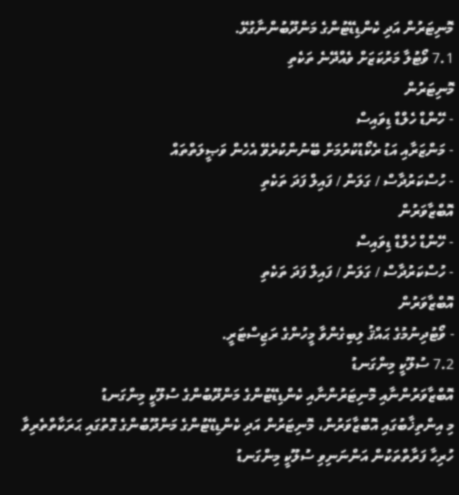މޮނިޓަރުން އަދި ކެންޑިޑޭޓުންގެ މަންދޫބުންނާގުޅޭ.
7.1 ވޯޓުލާ މަރުކަޒަށް ވެއްދޭނެ ތަކެތި
މޮނިޓަރުން
- ހޭންޑް ހެލްޑް ޑިވައިސް
- މަންޒަރާއި އަޑު ރެކޯޑުކުރުމަށް ބޭނުންކުރެވޭ އެހެން ވަޞީލަތްތައް
- ހުސްކަރުދާސް / ގަލަން / ފައިލް ފަދަ ތަކެތި
އޮބްޒާވަރުން
- ހޭންޑް ހެލްޑް ޑިވައިސް
- ހުސްކަރުދާސް / ގަލަން / ފައިލް ފަދަ ތަކެތި
އޮބްޒާވަރުން
- ވޯޓުދިނުމުގެ ޙައްޤު ލިބިގެންވާ މީހުންގެ ރަޖިސްޓަރީ.
7.2 ސުލޫކީ މިންގަނޑު
އޮބްޒާވަރުންނާއި މޮނިޓަރުންނާއި ކެންޑިޑޭޓުންގެ މަންދޫބުންގެ ސުލޫކީ މިންގަނޑު
މި އިންތިޚާބުގައި އޮބްޒާވަރުން، މޮނިޓަރުން އަދި ކެންޑިޑޭޓުންގެ މަންދޫބުންގެ ގޮތުގައި ޙަރަކާތްތެރިވާ ހުރިހާ ފަރާތްތަކުން އަންނަނިވި ސުލޫކީ މިންގަނޑު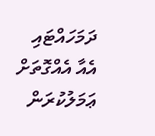ދަމަހައްޓައި އެއާ އެއްގޮތަށް ޢަމަލުކުރަން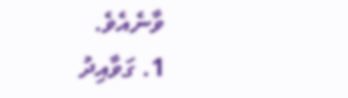ވާނެއެވެ.
1. ގަވާއިދު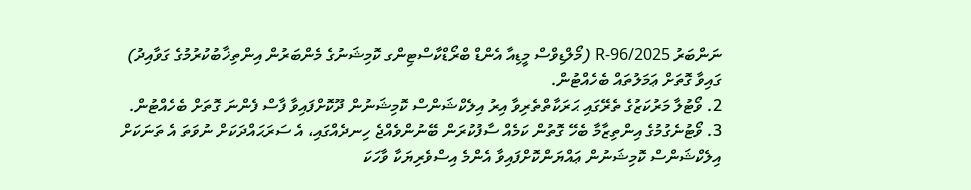ނަންބަރު 2025/R-96 (މޯލްޑިވްސް މީޑިއާ އެންޑް ބްރޯޑްކާސްޓިންގ ކޮމިޝަނުގެ މެންބަރުން އިންތިޚާބުކުރުމުގެ ގަވާއިދު) ގައިވާ ގޮތަށް ޢަމަލުތައް ބެހެއްޓުން.
2. ވޯޓުލާ މަރުކަޒުގެ ތެރޭގައި ޙަރަކާތްތެރިވާ އިރު އިލެކްޝަންސް ކޮމިޝަނުން ދޫކޮށްފައިވާ ފާސް ފެންނަ ގޮތަށް ބެހެއްޓުން.
3. ވޯޓުނެގުމުގެ އިންތިޒާމާ ބެހޭ ގޮތުން ކަމެއް ސާފުކުރަން ބޭނުންވެއްޖެ ހިނދެއްގައި، އެ ސަރަޙައްދަކަށް ނުވަތަ އެ ތަނަކަށް އިލެކްޝަންސް ކޮމިޝަނުން ޢައްޔަންކޮށްފައިވާ އެންމެ އިސްވެރިޔަކާ ވާހަކަ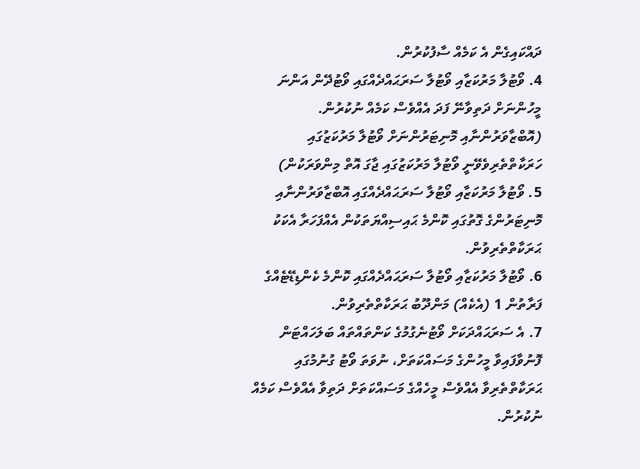ދައްކައިގެން އެ ކަމެއް ސާފުކުރުން.
4. ވޯޓުލާ މަރުކަޒާއި ވޯޓުލާ ސަރަޙައްދެއްގައި ވޯޓުދޭން އަންނަ މީހުންނަށް ދަތިވާނޭ ފަދަ އެއްވެސް ކަމެއް ނުކުރުން. (އޮބްޒާވަރުންނާއި މޮނިޓަރުންނަށް ވޯޓުލާ މަރުކަޒުގައި ހަރަކާތްތެރިވެވޭނީ ވޯޓުލާ މަރުކަޒުގައި ޖާގަ އޮތް މިންވަރަކުން)
5. ވޯޓުލާ މަރުކަޒާއި ވޯޓުލާ ސަރަޙައްދެއްގައި އޮބްޒާވަރުންނާއި މޮނިޓަރުންގެ ގޮތުގައި ކޮންމެ ޙައިސިއްޔަތަކުން އެއްފަހަރާ އެކަކު ޙަރަކާތްތެރިވުން.
6. ވޯޓުލާ މަރުކަޒާއި ވޯޓުލާ ސަރަޙައްދެއްގައި ކޮންމެ ކެންޑިޑޭޓެއްގެ ފަރާތުން 1 (އެކެއް) މަންދޫބު ޙަރަކާތްތެރިވުން.
7. އެ ސަރަޙައްދަކަށް ވޯޓުނެގުމުގެ ކަންތައްތައް ބަލަހައްޓަން ފޮނުވާފައިވާ މީހުންގެ މަސައްކަތަށް، ނުވަތަ ވޯޓު ގުނުމުގައި ޙަރަކާތްތެރިވާ އެއްވެސް މީހެއްގެ މަސައްކަތަށް ދަތިވާ އެއްވެސް ކަމެއް ނުކުރުން.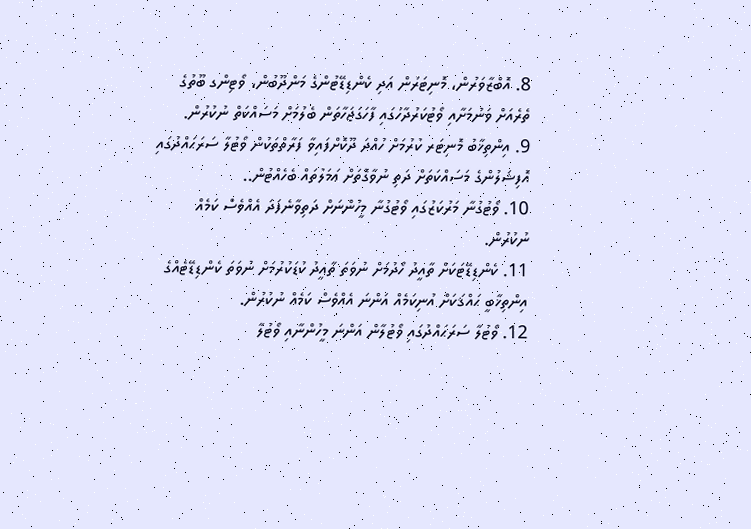8. އޮބްޒާވަރުން، މޮނިޓަރުން އަދި ކެންޑިޑޭޓުންގެ މަންދޫބުން، ވޯޓިންގ ބޫތުގެ ތެރެއަށް ވަނުމަށާއި ވޯޓުކަރުދާހުގައި ފާހަގަޖަހާތަން ބެލުމަށް މަސައްކަތް ނުކުރުން.
9. އިންތިޚާބު މޮނިޓަރ ކުރުމަށް ހުއްދަ ދޫކޮށްފައިވާ ފަރާތްތަކުން ވޯޓުލާ ސަރަޙައްދުގައި އޮފިޝަލުންގެ މަސައްކަތަށް ދަތި ނުވާގޮތަށް ޢަމަލުތައް ބެހެއްޓުން..
10. ވޯޓުގުނާ މަރުކަޒުގައި ވޯޓުގުނާ މީހުންނަށް ދަތިވާނެފަދަ އެއްވެސް ކަމެއް ނުކުރުން.
11. ކެންޑިޑޭޓަކަށް ތާއީދު ހޯދުމަށް ނުވަތަ ތާއީދު ކުޑަކުރުމަށް ނުވަތަ ކެންޑިޑޭޓެއްގެ އިންތިޚާބީ ޙައްޤަކަށް އުނިކަމެއް އަންނަ އެއްވެސް ކަމެއް ނުކުރުން.
12. ވޯޓުލާ ސަރަޙައްދުގައި ވޯޓުލާން އަންނަ މީހުންނާއި ވޯޓުލާ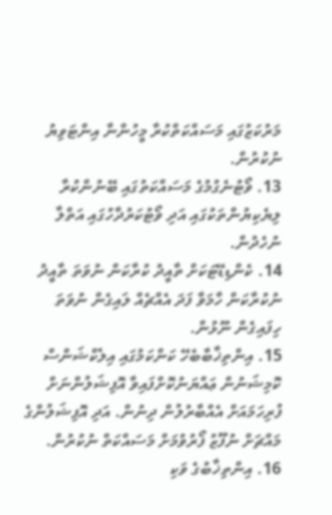މަރުކަޒުގައި މަސައްކަތްކުރާ މީހުންނާ އިންޓަވިޔު ނުކުރުން.
13. ވޯޓުނެގުމުގެ މަސައްކަތުގައި ބޭނުންކުރާ ލިޔެކިޔުންތަކުގައި އަދި ވޯޓުކަރުދާހުގައި އަތްލާ ނުހެދުން.
14. ކެންޑިޑޭޓަކަށް ތާއީދު ކުރާކަން ނުވަތަ ތާއީދު ނުކުރާކަން ހާމަވާ ފަދަ އެއްޗެއް ލައިގެން ނުވަތަ ހިފައިގެން ނޫޅުން.
15. އިންތިޚާބާބެހޭ ކަންކަމުގައި އިލެކްޝަންސް ކޮމިޝަނުން ޢައްޔަނުކޮށްފައިވާ އޮފިޝަލުންނަށް ފުރިހަމައަށް އެއްބާރުލުން ދިނުން. އަދި އޮފިޝަލުންގެ މައްޗަށް ނުފޫޒު ފޯރުވުމަށް މަސައްކަތް ނުކުރުން.
16. އިންތިޚާބުގެ ވަކި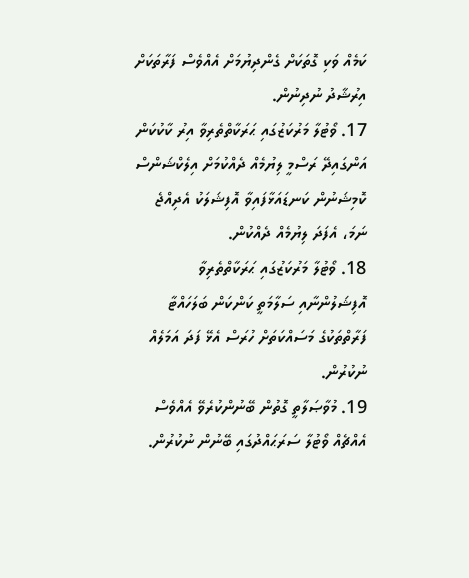ކަމެއް ވަކި ގޮތަކަށް ގެންދިޔުމަށް އެއްވެސް ފަރާތަކަށް އިރުޝާދު ނުދިނުން.
17. ވޯޓުލާ މަރުކަޒުގައި ޙަރަކާތްތެރިވާ އިރު ކާކުކަން އަންގައިދޭ ރަސްމީ ލިޔުމެއް ދެއްކުމަށް އިލެކްޝަންސް ކޮމިޝަނުން ކަނޑައަޅާފައިވާ އޮފިޝަލަކު އެދިއްޖެ ނަމަ، އެފަދަ ލިޔުމެއް ދެއްކުން.
18. ވޯޓުލާ މަރުކަޒުގައި ޙަރަކާތްތެރިވާ އޮފިޝަލުންނާއި ސަލާމަތީ ކަންކަން ބަލަހައްޓާ ފަރާތްތަކުގެ މަސައްކަތަށް ހުރަސް އެޅޭ ފަދަ އަމަލެއް ނުކުރުން.
19. މުވާޞަލާތީ ގޮތުން ބޭނުންކުރެވޭ އެއްވެސް އެއްޗެއް ވޯޓުލާ ސަރަޙައްދުގައި ބޭނުން ނުކުރުން.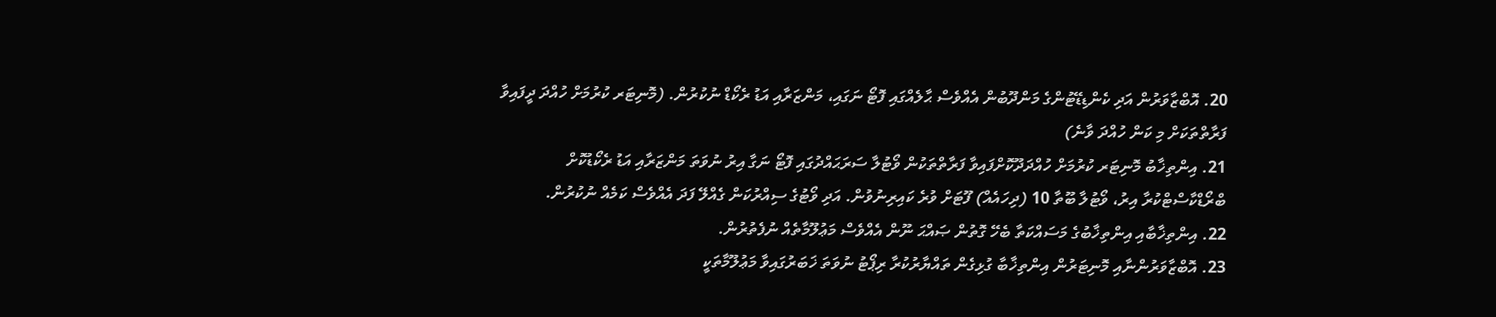20. އޮބްޒާވަރުން އަދި ކެންޑިޑޭޓުންގެ މަންދޫބުން އެއްވެސް ޙާލެއްގައި ފޮޓޯ ނަގައި، މަންޒަރާއި އަޑު ރެކޯޑް ނުކުރުން. (މޮނިޓަރ ކުރުމަށް ހުއްދަ ދީފައިވާ ފަރާތްތަކަށް މި ކަން ހުއްދަ ވާނެ)
21. އިންތިޚާބު މޮނިޓަރ ކުރުމަށް ހުއްދަދޫކޮށްފައިވާ ފަރާތްތަކުން ވޯޓުލާ ސަރަޙައްދުގައި ފޮޓޯ ނަގާ އިރު ނުވަތަ މަންޒަރާއި އަޑު ރެކޯޑުކޮށް ބްރޯޑްކާސްޓްކުރާ އިރު، ވޯޓުލާ ބޫތާ 10 (ދިހައެއް) ފޫޓަށް ވުރެ ކައިރިނުވުން. އަދި ވޯޓުގެ ސިއްރުކަން ގެއްލޭ ފަދަ އެއްވެސް ކަމެއް ނުކުރުން.
22. އިންތިޚާބާއި އިންތިޚާބުގެ މަސައްކަތާ ބެހޭ ގޮތުން ޞައްޙަ ނޫން އެއްވެސް މަޢުލޫމާތެއް ނުފެތުރުން.
23. އޮބްޒާވަރުންނާއި މޮނިޓަރުން އިންތިޚާބާ ގުޅިގެން ތައްޔާރުކުރާ ރިޕޯޓު ނުވަތަ ޚަބަރުގައިވާ މަޢުލޫމާތަކީ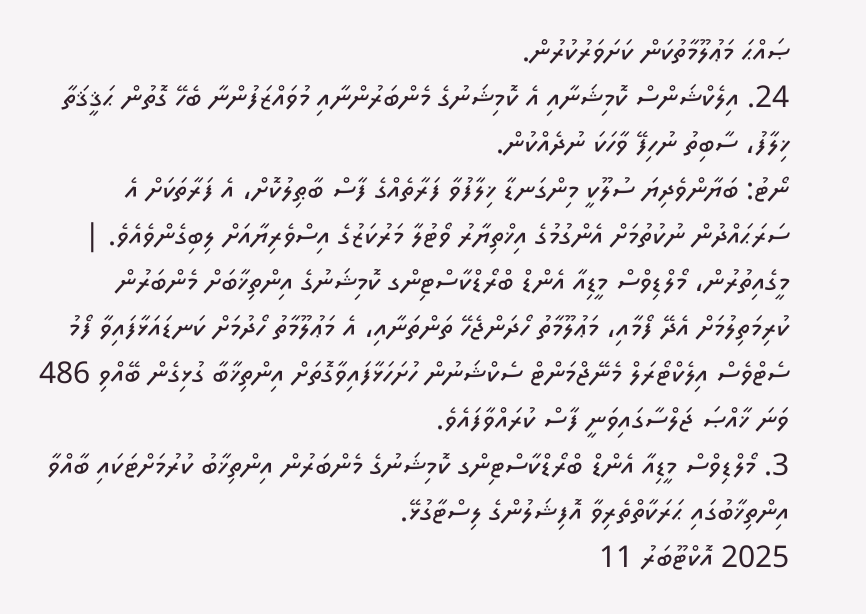ޞައްޙަ މަޢުލޫމާތުކަން ކަށަވަރުކުރުން.
24. އިލެކްޝަންސް ކޮމިޝަނާއި އެ ކޮމިޝަނުގެ މެންބަރުންނާއި މުވައްޒަފުންނާ ބެހޭ ގޮތުން ޙަޤީޤަތާ ޚިލާފު، ސާބިތު ނުހިފޭ ވާހަކަ ނުދެއްކުން.
ނޯޓު: ބަޔާންވެދިޔަ ސުލޫކީ މިންގަނޑާ ޚިލާފުވާ ފަރާތެއްގެ ފާސް ބާޠިލުކޮށް، އެ ފަރާތަކަށް އެ ސަރަޙައްދުން ނުކުތުމަށް އެންގުމުގެ އިޚްތިޔާރު ވޯޓުލާ މަރުކަޒުގެ އިސްވެރިޔާއަށް ލިބިގެންވެއެވެ. |
މީގެއިތުރުން، މޯލްޑިވްސް މީޑިއާ އެންޑް ބްރޯޑްކާސްޓިންގ ކޮމިޝަނުގެ އިންތިޚާބަށް މެންބަރުން ކުރިމަތިލުމަށް އެދޭ ފޯމާއި، މަޢުލޫމާތު ހޯދަންޖެހޭ ތަންތަނާއި، އެ މަޢުލޫމާތު ހޯދުމަށް ކަނޑައަޅާފައިވާ ފޯމު ސެޓްވެސް އިލެކްޓޯރަލް މެނޭޖްމަންޓް ސެކްޝަނުން ހުށަހަޅާފައިވާގޮތަށް އިންތިޚާބާ ގުޅިގެން ބޭއްވި 486 ވަނަ ޚާއްޞަ ޖަލްސާގައިވަނީ ފާސް ކުރައްވާފައެވެ.
3. މޯލްޑިވްސް މީޑިއާ އެންޑް ބްރޯޑްކާސްޓިންގ ކޮމިޝަނުގެ މެންބަރުން އިންތިޚާބު ކުރުމަށްޓަކައި ބާއްވާ އިންތިޚާބުގައި ޙަރަކާތްތެރިވާ އޮފިޝަލުންގެ ލިސްޓާގުޅޭ.
2025 އޮކްޓޫބަރު 11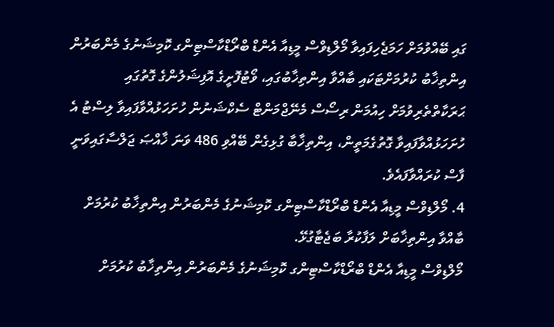ގައި ބޭއްވުމަށް ހަމަޖެހިފައިވާ މޯލްޑިވްސް މީޑިއާ އެންޑް ބްރޯޑްކާސްޓިންގ ކޮމިޝަނުގެ މެންބަރުން އިންތިޚާބު ކުރުމަށްޓަކައި ބާއްވާ އިންތިޚާބުގައި، ވޯޓުފޮށީގެ އޮފިޝަލުންގެ ގޮތުގައި ޙަރަކާތްތެރިވުމަށް ހިއުމަން ރިސޯސް މެނޭޖްމަންޓް ސެކްޝަނުން ހުށަހަޅުއްވާފައިވާ ލިސްޓު އެ ހުށަހަޅުއްވާފައިވާ ގޮތުގެމަތީން، އިންތިޚާބާ ގުޅިގެން ބޭއްވި 486 ވަނަ ޚާއްޞަ ޖަލްސާގައިވަނީ ފާސް ކުރައްވާފައެވެ.
4. މޯލްޑިވްސް މީޑިއާ އެންޑް ބްރޯޑްކާސްޓިންގ ކޮމިޝަނުގެ މެންބަރުން އިންތިޚާބު ކުރުމަށް ބާއްވާ އިންތިޚާބަށް ލަފާކުރާ ބަޖެޓާގުޅޭ.
މޯލްޑިވްސް މީޑިއާ އެންޑް ބްރޯޑްކާސްޓިންގ ކޮމިޝަނުގެ މެންބަރުން އިންތިޚާބު ކުރުމަށް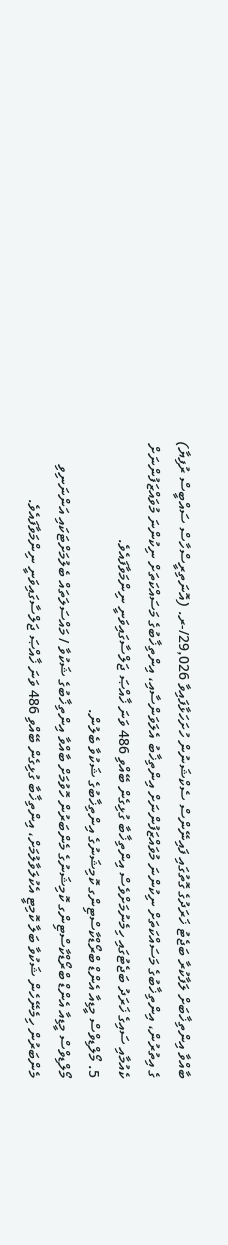ބާއްވާ އިންތިޚާބަށް ލަފާކުރާ ބަޖެޓު ޚަރަދުގެ ގޮތުގައި ފައިނޭންސް ސެކްޝަނުން ހުށަހަޅާފައިވާ 29,026/-ރ. (އޮނަތިރީސްހާސް ސައްބީސް ރުފިޔާ) ގެ އިތުރުން، އިންތިޚާބުގެ މަސައްކަތަށް ނިކުންނަ މުވައްޒަފުންނަށް އިންތިޚާބު އެލަވަންސާއި، އިންތިޚާބުގެ މަސައްކަތަށް ނިކުންނަ މުވައްޒަފުންނަށް ކެއުމާއި ސައިގެ ޚަރަދު ބަޖެޓުގައި ހިމެނުމަށްވެސް އިންތިޚާބާ ގުޅިގެން ބޭއްވި 486 ވަނަ ޚާއްޞަ ޖަލްސާގައިވަނީ ނިންމަވާފައެވެ.
5. މޯލްޑިވްސް މީޑިއާ އެންޑް ބްރޯޑްކާސްޓިންގ ކޮމިޝަނުގެ އިންތިޚާބުގެ ޝަކުވާ ބެލުން.
މޯލްޑިވްސް މީޑިއާ އެންޑް ބްރޯޑްކާސްޓިންގ ކޮމިޝަނުގެ މެންބަރުން ހޮވުމަށް ބާއްވާ އިންތިޚާބުގެ ޝަކުވާ / މައްސަލަތައް ބެލުމަށްޓަކައި އަންނަނިވި މެންބަރުން ހިމެނޭހެން ޝަކުވާ ބަލާ ކޮމިޓީ އެކުލަވާލުމަށް، އިންތިޚާބާ ގުޅިގެން ބޭއްވި 486 ވަނަ ޚާއްޞަ ޖަލްސާގައިވަނީ ނިންމަވާފައެވެ.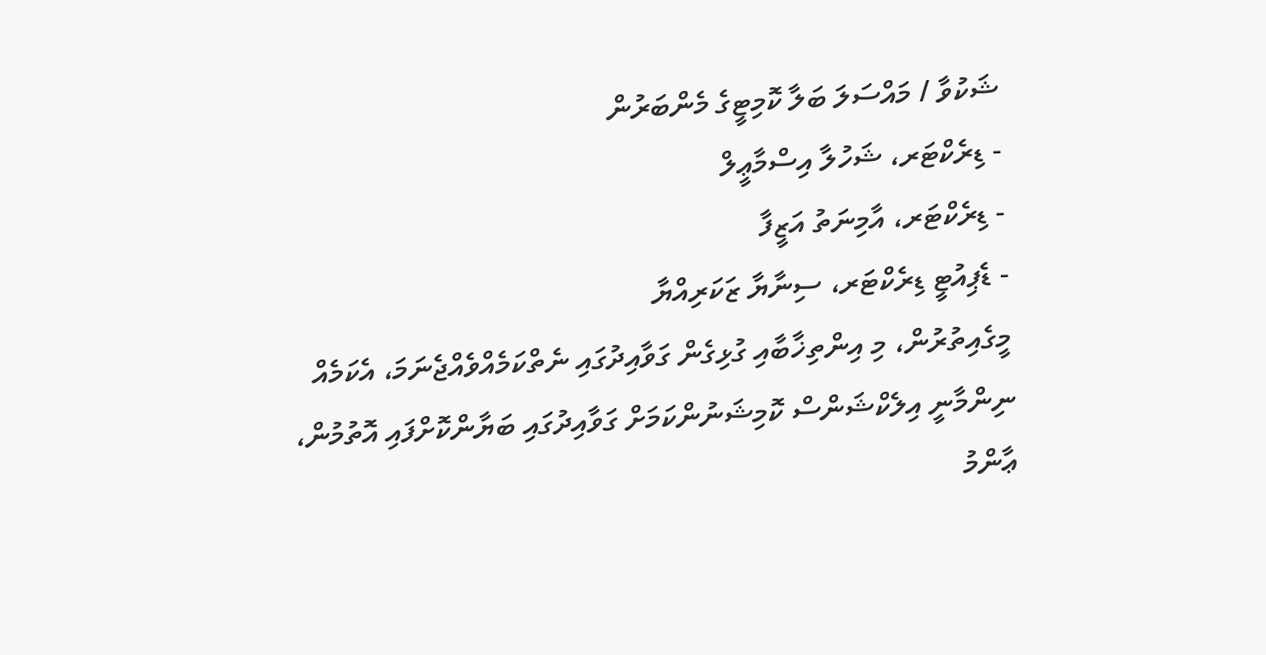ޝަކުވާ / މައްސަލަ ބަލާ ކޮމިޓީގެ މެންބަރުން
- ޑިރެކްޓަރ، ޝަހުލާ އިސްމާޢީލް
- ޑިރެކްޓަރ، އާމިނަތު އަޒީފާ
- ޑެޕިއުޓީ ޑިރެކްޓަރ، ސިނާޔާ ޒަކަރިއްޔާ
މީގެއިތުރުން، މި އިންތިޚާބާއި ގުޅިގެން ގަވާއިދުގައި ނެތްކަމެއްވެއްޖެނަމަ، އެކަމެއް ނިންމާނީ އިލެކްޝަންސް ކޮމިޝަނުންކަމަށް ގަވާއިދުގައި ބަޔާންކޮށްފައި އޮތުމުން، ޢާންމު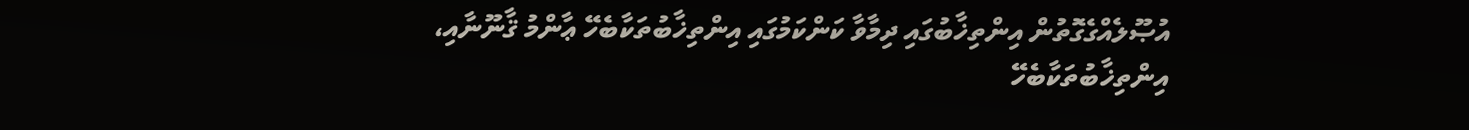އުޞޫލެއްގެގޮތުން އިންތިޚާބުގައި ދިމާވާ ކަންކަމުގައި އިންތިޚާބުތަކާބެހޭ ޢާންމު ޤާނޫނާއި، އިންތިޚާބުތަކާބެހޭ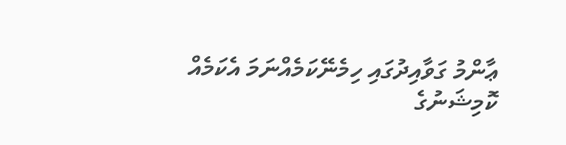ޢާންމު ގަވާއިދުގައި ހިމެނޭކަމެއްނަމަ އެކަމެއް ކޮމިޝަނުގެ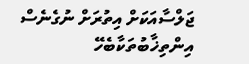ޖަލްސާއަކަށް އިތުރަށް ނުގެނެސް އިންތިޚާބުތަކާބެހޭ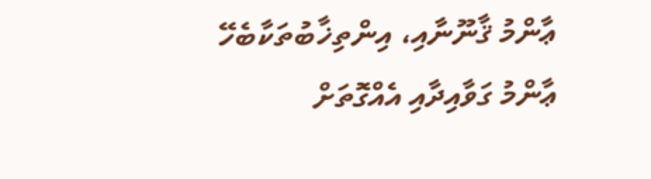ޢާންމު ޤާނޫނާއި، އިންތިޚާބުތަކާބެހޭ ޢާންމު ގަވާއިދާއި އެއްގޮތަށް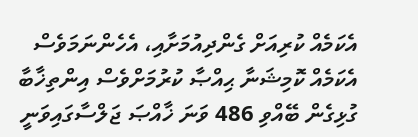އެކަމެއް ކުރިއަށް ގެންދިއުމަށާއި، އެހެންނަމަވެސް އެކަމެއް ކޮމިޝަނާ ޙިއްޞާ ކުރުމަށްވެސް އިންތިޚާބާ ގުޅިގެން ބޭއްވި 486 ވަނަ ޚާއްޞަ ޖަލްސާގައިވަނީ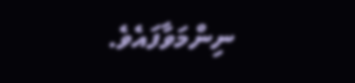ނިންމަވާފައެވެ.